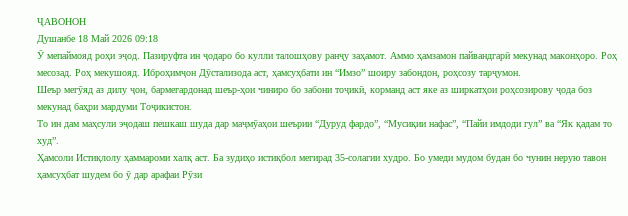ҶАВОНОН
Душанбе 18 Май 2026 09:18
Ӯ мепаймояд роҳи эҷод. Пазируфта ин ҷодаро бо кулли талошҳову ранҷу заҳамот. Аммо ҳамзамон пайвандгарӣ мекунад маконҳоро. Роҳ месозад. Роҳ мекушояд. Иброҳимҷон Дӯстализода аст, ҳамсуҳбати ин “Имзо” шоиру забондон, роҳсозу тарҷумон.
Шеър мегӯяд аз дилу ҷон, бармегардонад шеър-ҳои чиниро бо забони тоҷикӣ, корманд аст яке аз ширкатҳои роҳсозирову ҷода боз мекунад баҳри мардуми Тоҷикистон.
То ин дам маҳсули эҷодаш пешкаш шуда дар маҷмӯаҳои шеърии “Дуруд фардо”, “Мусиқии нафас”, “Пайи имдоди гул” ва “Як қадам то худ”.
Ҳамсоли Истиқлолу ҳаммароми халқ аст. Ба зудиҳо истиқбол мегирад 35-солагии худро. Бо умеди мудом будан бо чунин нерую тавон ҳамсуҳбат шудем бо ӯ дар арафаи Рӯзи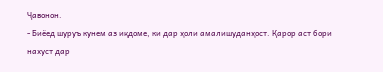Ҷавонон.
- Биёед шуруъ кунем аз иқдоме, ки дар ҳоли амалишуданҳост. Қарор аст бори нахуст дар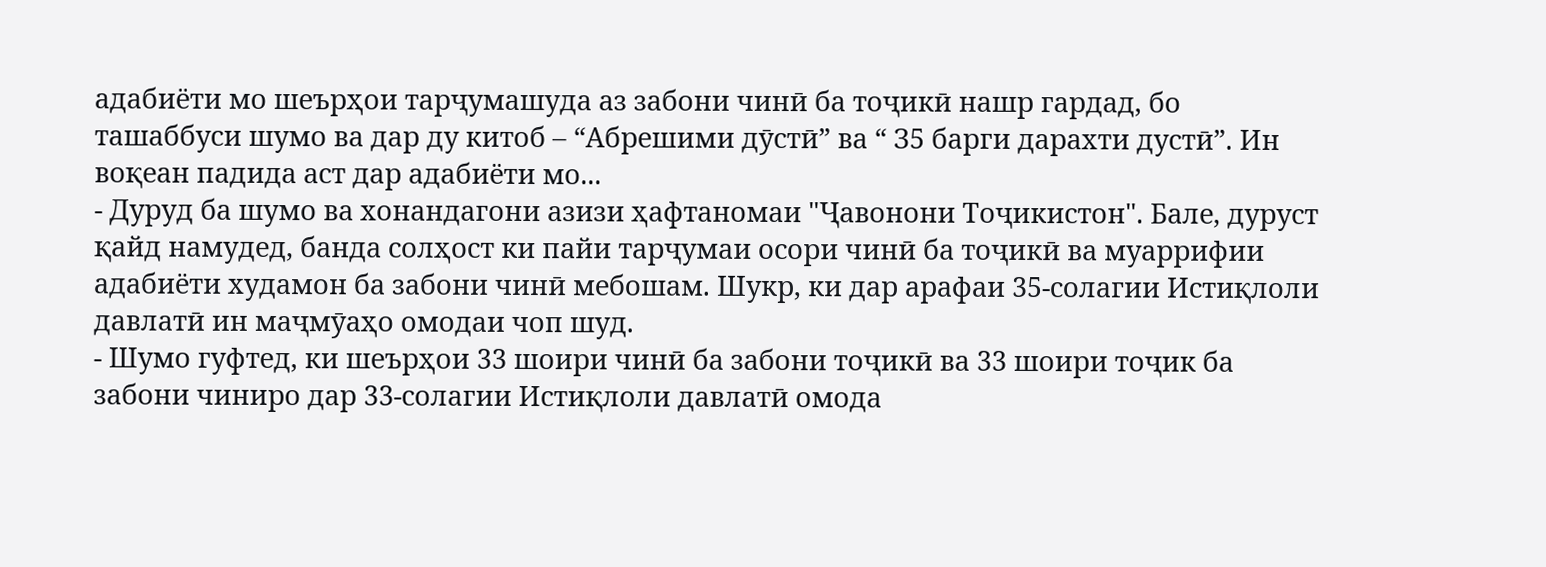адабиёти мо шеърҳои тарҷумашуда аз забони чинӣ ба тоҷикӣ нашр гардад, бо ташаббуси шумо ва дар ду китоб – “Абрешими дӯстӣ” ва “ З5 барги дарахти дустӣ”. Ин воқеан падида аст дар адабиёти мо...
- Дуруд ба шумо ва хонандагони азизи ҳафтаномаи "Ҷавонони Тоҷикистон". Бале, дуруст қайд намудед, банда солҳост ки пайи тарҷумаи осори чинӣ ба тоҷикӣ ва муаррифии адабиёти худамон ба забони чинӣ мебошам. Шукр, ки дар арафаи 35-солагии Истиқлоли давлатӣ ин маҷмӯаҳо омодаи чоп шуд.
- Шумо гуфтед, ки шеърҳои 33 шоири чинӣ ба забони тоҷикӣ ва 33 шоири тоҷик ба забони чиниро дар 33-солагии Истиқлоли давлатӣ омода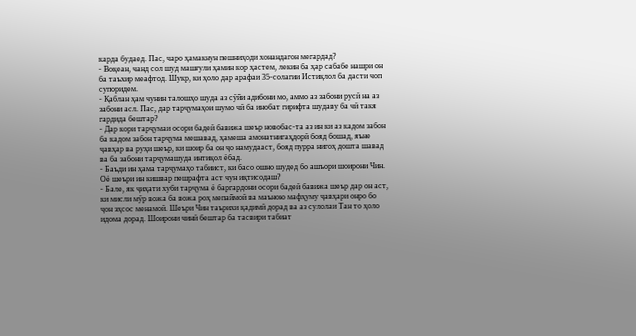карда будаед. Пас, чаро ҳамакнун пешниҳоди хонандагон мегардад?
- Воқеан, чанд сол шуд машғули ҳамин кор ҳастем, лекин ба ҳар сабабе нашри он ба таъхир меафтод. Шукр, ки ҳоло дар арафаи 35-солагии Истиқлол ба дасти чоп супоридем.
- Қаблан ҳам чунин талошҳо шуда аз сӯйи адибони мо, аммо аз забони русӣ на аз забони асл. Пас, дар тарҷумаҳои шумо чӣ ба инобат гирифта шудаву ба чӣ такя гардида бештар?
- Дар кори тарҷумаи осори бадеӣ бавижа шеър новобас-та аз ин ки аз кадом забон ба кадом забон тарҷума мешавад, ҳамеша амонатнигаҳдорӣ бояд бошад, яъне ҷавҳар ва руҳи шеър, ки шоир ба он ҷо намудааст, бояд пурра нигоҳ дошта шавад ва ба забони тарҷумашуда интиқол ёбад.
- Баъди ин ҳама тарҷумаҳо табиист, ки басо ошно шудед бо ашъори шоирони Чин. Оё шеъри ин кишвар пешрафта аст чун иқтисодаш?
- Бале, як ҷиҳати хуби тарҷума ё баргардони осори бадеӣ бавижа шеър дар он аст, ки мисли мӯр вожа ба вожа роҳ мепаймоӣ ва маъною мафҳуму ҷавҳари онро бо ҷон эҳсос менамоӣ. Шеъри Чин таърихи қадимӣ дорад ва аз сулолаи Тан то ҳоло идома дорад. Шоирони чинӣ бештар ба тасвири табиат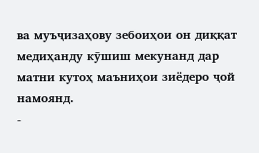ва муъҷизаҳову зебоиҳои он диққат медиҳанду кӯшиш мекунанд дар матни кутоҳ маъниҳои зиёдеро ҷой намоянд.
-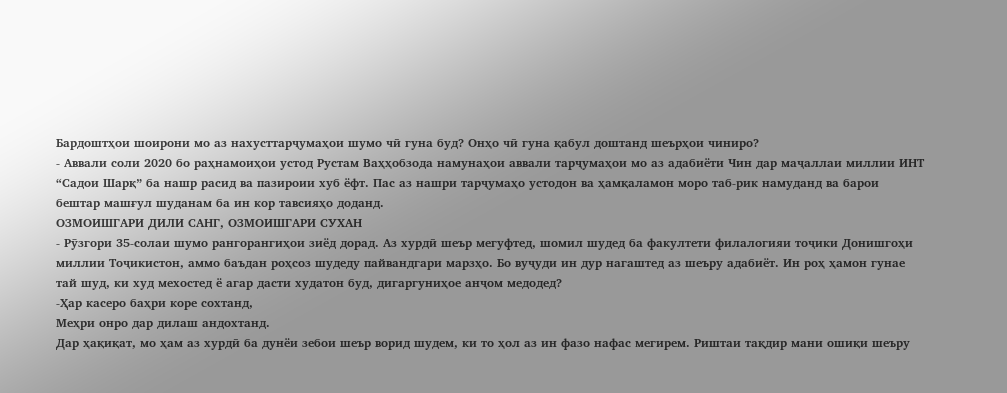Бардоштҳои шоирони мо аз нахусттарҷумаҳои шумо чӣ гуна буд? Онҳо чӣ гуна қабул доштанд шеърҳои чиниро?
- Аввали соли 2020 бо раҳнамоиҳои устод Рустам Ваҳҳобзода намунаҳои аввали тарҷумаҳои мо аз адабиёти Чин дар маҷаллаи миллии ИНТ “Садои Шарқ” ба нашр расид ва пазироии хуб ёфт. Пас аз нашри тарҷумаҳо устодон ва ҳамқаламон моро таб-рик намуданд ва барои бештар машғул шуданам ба ин кор тавсияҳо доданд.
ОЗМОИШГАРИ ДИЛИ САНГ, ОЗМОИШГАРИ СУХАН
- Рӯзгори 35-солаи шумо рангорангиҳои зиёд дорад. Аз хурдӣ шеър мегуфтед, шомил шудед ба факултети филалогияи тоҷики Донишгоҳи миллии Тоҷикистон, аммо баъдан роҳсоз шудеду пайвандгари марзҳо. Бо вуҷуди ин дур нагаштед аз шеъру адабиёт. Ин роҳ ҳамон гунае тай шуд, ки худ мехостед ё агар дасти худатон буд, дигаргуниҳое анҷом медодед?
-Ҳар касеро баҳри коре сохтанд,
Меҳри онро дар дилаш андохтанд.
Дар ҳақиқат, мо ҳам аз хурдӣ ба дунёи зебои шеър ворид шудем, ки то ҳол аз ин фазо нафас мегирем. Риштаи тақдир мани ошиқи шеъру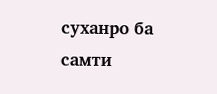суханро ба самти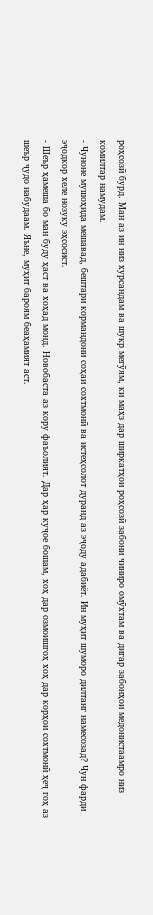роҳсозӣ бурд. Ман аз ин низ хурсандам ва шукр мегӯям, ки маҳз дар ширкатҳои роҳсозӣ забони чиниро омӯхтам ва дигар забонҳои медонистаамро низ комилтар намудам.
- Чуноне мушоҳида мешавад, бештари кормандони соҳаи сохтмонӣ ва истеҳсолот дуранд аз эҷоду адабиёт. Ин муҳит шуморо дилтанг намесозад? Чун фарди эҷодкор хеле нозуку эҳсосист.
- Шеър ҳамеша бо ман буду ҳаст ва хоҳад монд. Новобаста аз кору фаъолият. Дар ҳар куҷое бошам, хоҳ дар озмоишгоҳ хоҳ дар корҳои сохтмонӣ ҳеҷ гоҳ аз шеър ҷудо набудаам. Яъне, муҳит бароям беаҳамият аст.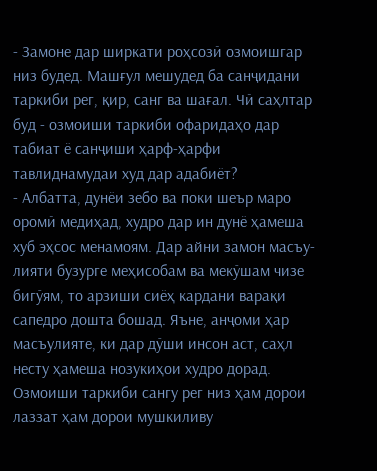- Замоне дар ширкати роҳсозӣ озмоишгар низ будед. Машғул мешудед ба санҷидани таркиби рег, қир, санг ва шағал. Чӣ саҳлтар буд - озмоиши таркиби офаридаҳо дар табиат ё санҷиши ҳарф-ҳарфи тавлиднамудаи худ дар адабиёт?
- Албатта, дунёи зебо ва поки шеър маро оромӣ медиҳад, худро дар ин дунё ҳамеша хуб эҳсос менамоям. Дар айни замон масъу-лияти бузурге меҳисобам ва мекӯшам чизе бигӯям, то арзиши сиёҳ кардани варақи сапедро дошта бошад. Яъне, анҷоми ҳар масъулияте, ки дар дӯши инсон аст, саҳл несту ҳамеша нозукиҳои худро дорад. Озмоиши таркиби сангу рег низ ҳам дорои лаззат ҳам дорои мушкиливу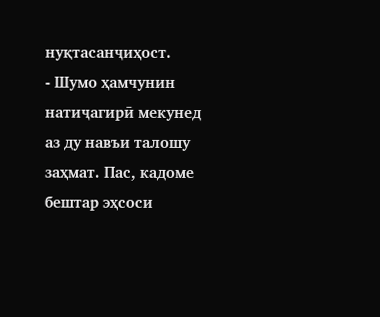нуқтасанҷиҳост.
- Шумо ҳамчунин натиҷагирӣ мекунед аз ду навъи талошу заҳмат. Пас, кадоме бештар эҳсоси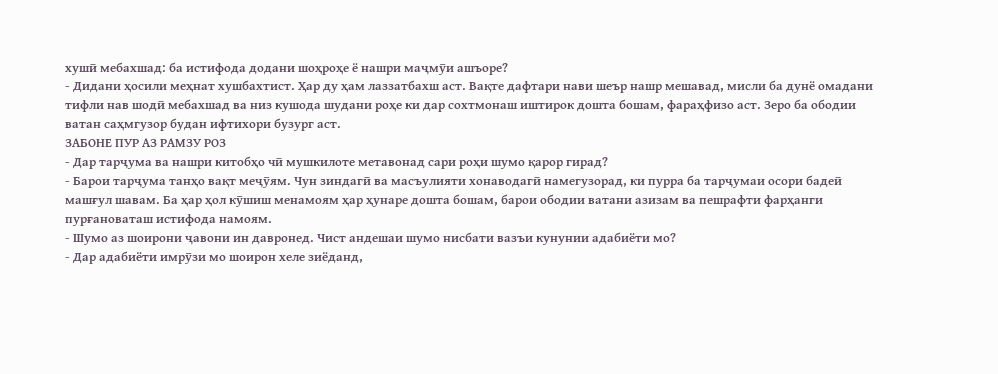хушӣ мебахшад: ба истифода додани шоҳроҳе ё нашри маҷмӯи ашъоре?
- Дидани ҳосили меҳнат хушбахтист. Ҳар ду ҳам лаззатбахш аст. Вақте дафтари нави шеър нашр мешавад, мисли ба дунё омадани тифли нав шодӣ мебахшад ва низ кушода шудани роҳе ки дар сохтмонаш иштирок дошта бошам, фараҳфизо аст. Зеро ба ободии ватан саҳмгузор будан ифтихори бузург аст.
ЗАБОНЕ ПУР АЗ РАМЗУ РОЗ
- Дар тарҷума ва нашри китобҳо чӣ мушкилоте метавонад сари роҳи шумо қарор гирад?
- Барои тарҷума танҳо вақт меҷӯям. Чун зиндагӣ ва масъулияти хонаводагӣ намегузорад, ки пурра ба тарҷумаи осори бадеӣ машғул шавам. Ба ҳар ҳол кӯшиш менамоям ҳар ҳунаре дошта бошам, барои ободии ватани азизам ва пешрафти фарҳанги пурғановаташ истифода намоям.
- Шумо аз шоирони ҷавони ин давронед. Чист андешаи шумо нисбати вазъи кунунии адабиёти мо?
- Дар адабиёти имрӯзи мо шоирон хеле зиёданд,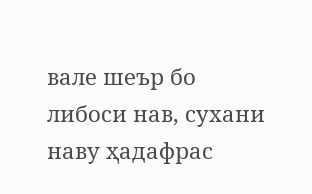вале шеър бо либоси нав, сухани наву ҳадафрас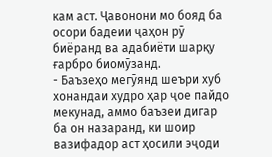кам аст. Ҷавонони мо бояд ба осори бадеии ҷаҳон рӯ биёранд ва адабиёти шарқу ғарбро биомӯзанд.
- Баъзеҳо мегӯянд шеъри хуб хонандаи худро ҳар ҷое пайдо мекунад, аммо баъзеи дигар ба он назаранд, ки шоир вазифадор аст ҳосили эҷоди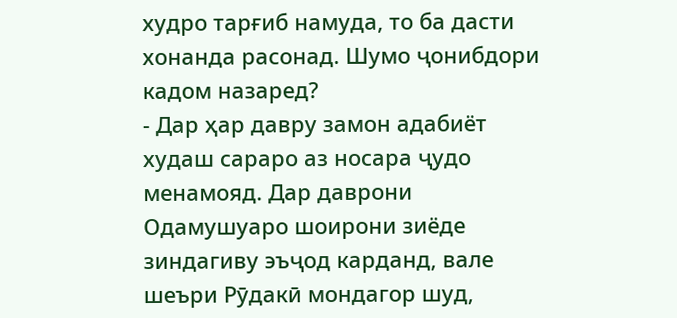худро тарғиб намуда, то ба дасти хонанда расонад. Шумо ҷонибдори кадом назаред?
- Дар ҳар давру замон адабиёт худаш сараро аз носара ҷудо менамояд. Дар даврони Одамушуаро шоирони зиёде зиндагиву эъҷод карданд, вале шеъри Рӯдакӣ мондагор шуд,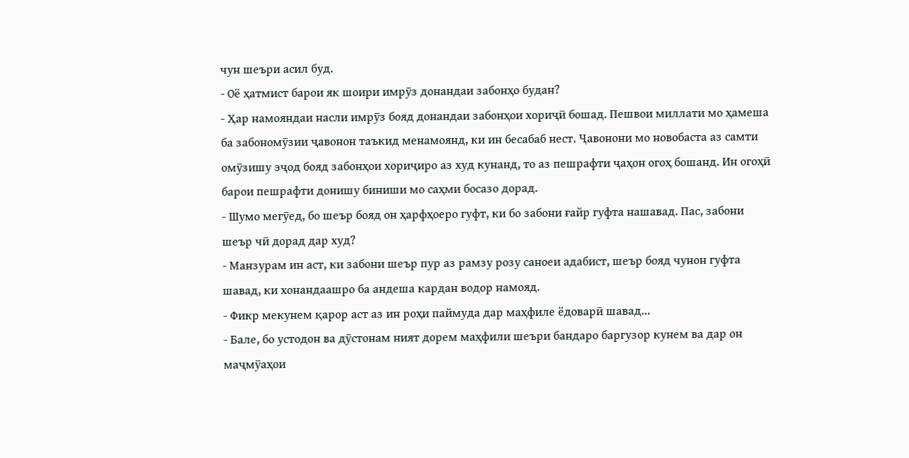чун шеъри асил буд.
- Оё ҳатмист барои як шоири имрӯз донандаи забонҳо будан?
- Ҳар намояндаи насли имрӯз бояд донандаи забонҳои хориҷӣ бошад. Пешвои миллати мо ҳамеша ба забономӯзии ҷавонон таъкид менамоянд, ки ин бесабаб нест. Ҷавонони мо новобаста аз самти омӯзишу эҷод бояд забонҳои хориҷиро аз худ кунанд, то аз пешрафти ҷаҳон огоҳ бошанд. Ин огоҳӣ барои пешрафти донишу биниши мо саҳми босазо дорад.
- Шумо мегӯед, бо шеър бояд он ҳарфҳоеро гуфт, ки бо забони ғайр гуфта нашавад. Пас, забони шеър чӣ дорад дар худ?
- Манзурам ин аст, ки забони шеър пур аз рамзу розу саноеи адабист, шеър бояд чунон гуфта шавад, ки хонандаашро ба андеша кардан водор намояд.
- Фикр мекунем қарор аст аз ин роҳи паймуда дар маҳфиле ёдоварӣ шавад...
- Бале, бо устодон ва дӯстонам ният дорем маҳфили шеъри бандаро баргузор кунем ва дар он маҷмӯаҳои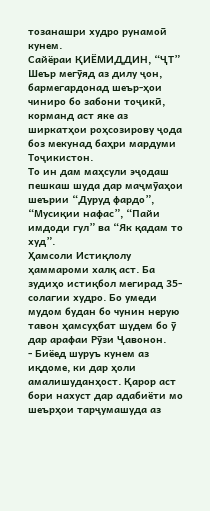тозанашри худро рунамоӣ кунем.
Сайёраи ҚИЁМИДДИН, “ҶТ”
Шеър мегӯяд аз дилу ҷон, бармегардонад шеър-ҳои чиниро бо забони тоҷикӣ, корманд аст яке аз ширкатҳои роҳсозирову ҷода боз мекунад баҳри мардуми Тоҷикистон.
То ин дам маҳсули эҷодаш пешкаш шуда дар маҷмӯаҳои шеърии “Дуруд фардо”, “Мусиқии нафас”, “Пайи имдоди гул” ва “Як қадам то худ”.
Ҳамсоли Истиқлолу ҳаммароми халқ аст. Ба зудиҳо истиқбол мегирад 35-солагии худро. Бо умеди мудом будан бо чунин нерую тавон ҳамсуҳбат шудем бо ӯ дар арафаи Рӯзи Ҷавонон.
- Биёед шуруъ кунем аз иқдоме, ки дар ҳоли амалишуданҳост. Қарор аст бори нахуст дар адабиёти мо шеърҳои тарҷумашуда аз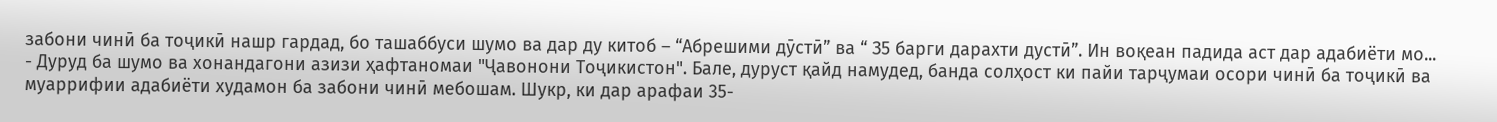забони чинӣ ба тоҷикӣ нашр гардад, бо ташаббуси шумо ва дар ду китоб – “Абрешими дӯстӣ” ва “ З5 барги дарахти дустӣ”. Ин воқеан падида аст дар адабиёти мо...
- Дуруд ба шумо ва хонандагони азизи ҳафтаномаи "Ҷавонони Тоҷикистон". Бале, дуруст қайд намудед, банда солҳост ки пайи тарҷумаи осори чинӣ ба тоҷикӣ ва муаррифии адабиёти худамон ба забони чинӣ мебошам. Шукр, ки дар арафаи 35-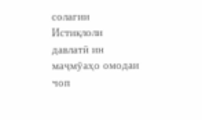солагии Истиқлоли давлатӣ ин маҷмӯаҳо омодаи чоп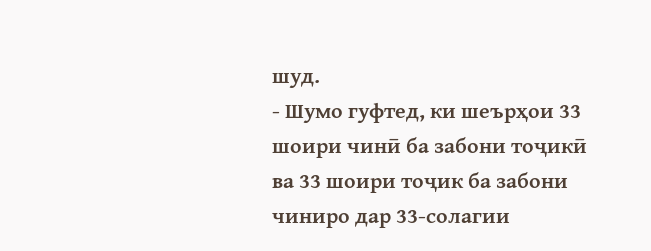шуд.
- Шумо гуфтед, ки шеърҳои 33 шоири чинӣ ба забони тоҷикӣ ва 33 шоири тоҷик ба забони чиниро дар 33-солагии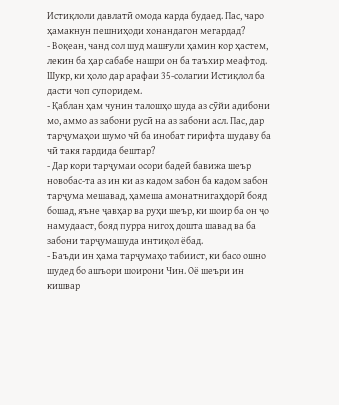Истиқлоли давлатӣ омода карда будаед. Пас, чаро ҳамакнун пешниҳоди хонандагон мегардад?
- Воқеан, чанд сол шуд машғули ҳамин кор ҳастем, лекин ба ҳар сабабе нашри он ба таъхир меафтод. Шукр, ки ҳоло дар арафаи 35-солагии Истиқлол ба дасти чоп супоридем.
- Қаблан ҳам чунин талошҳо шуда аз сӯйи адибони мо, аммо аз забони русӣ на аз забони асл. Пас, дар тарҷумаҳои шумо чӣ ба инобат гирифта шудаву ба чӣ такя гардида бештар?
- Дар кори тарҷумаи осори бадеӣ бавижа шеър новобас-та аз ин ки аз кадом забон ба кадом забон тарҷума мешавад, ҳамеша амонатнигаҳдорӣ бояд бошад, яъне ҷавҳар ва руҳи шеър, ки шоир ба он ҷо намудааст, бояд пурра нигоҳ дошта шавад ва ба забони тарҷумашуда интиқол ёбад.
- Баъди ин ҳама тарҷумаҳо табиист, ки басо ошно шудед бо ашъори шоирони Чин. Оё шеъри ин кишвар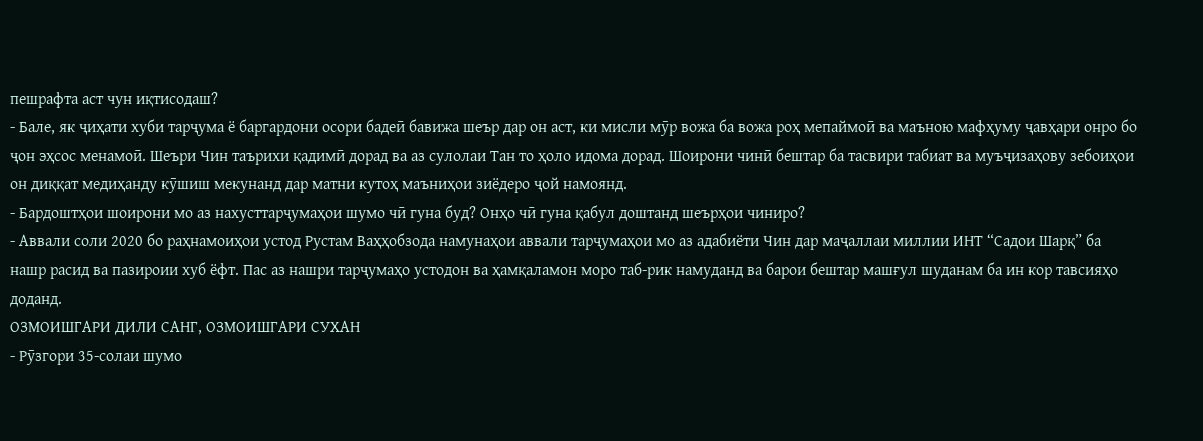пешрафта аст чун иқтисодаш?
- Бале, як ҷиҳати хуби тарҷума ё баргардони осори бадеӣ бавижа шеър дар он аст, ки мисли мӯр вожа ба вожа роҳ мепаймоӣ ва маъною мафҳуму ҷавҳари онро бо ҷон эҳсос менамоӣ. Шеъри Чин таърихи қадимӣ дорад ва аз сулолаи Тан то ҳоло идома дорад. Шоирони чинӣ бештар ба тасвири табиат ва муъҷизаҳову зебоиҳои он диққат медиҳанду кӯшиш мекунанд дар матни кутоҳ маъниҳои зиёдеро ҷой намоянд.
- Бардоштҳои шоирони мо аз нахусттарҷумаҳои шумо чӣ гуна буд? Онҳо чӣ гуна қабул доштанд шеърҳои чиниро?
- Аввали соли 2020 бо раҳнамоиҳои устод Рустам Ваҳҳобзода намунаҳои аввали тарҷумаҳои мо аз адабиёти Чин дар маҷаллаи миллии ИНТ “Садои Шарқ” ба нашр расид ва пазироии хуб ёфт. Пас аз нашри тарҷумаҳо устодон ва ҳамқаламон моро таб-рик намуданд ва барои бештар машғул шуданам ба ин кор тавсияҳо доданд.
ОЗМОИШГАРИ ДИЛИ САНГ, ОЗМОИШГАРИ СУХАН
- Рӯзгори 35-солаи шумо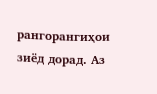рангорангиҳои зиёд дорад. Аз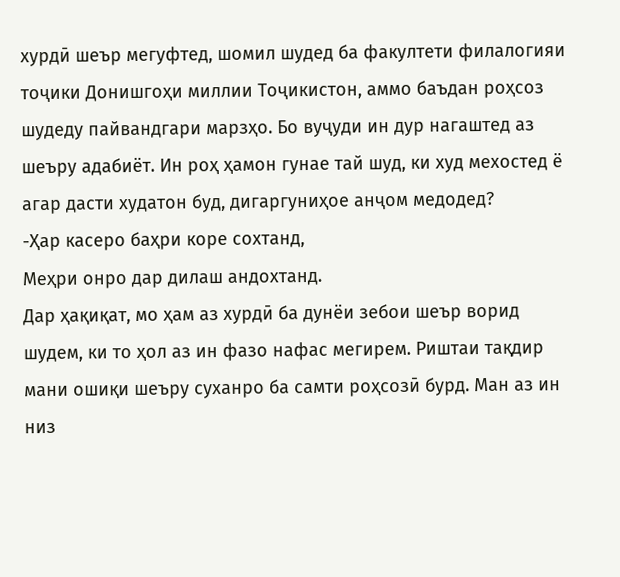хурдӣ шеър мегуфтед, шомил шудед ба факултети филалогияи тоҷики Донишгоҳи миллии Тоҷикистон, аммо баъдан роҳсоз шудеду пайвандгари марзҳо. Бо вуҷуди ин дур нагаштед аз шеъру адабиёт. Ин роҳ ҳамон гунае тай шуд, ки худ мехостед ё агар дасти худатон буд, дигаргуниҳое анҷом медодед?
-Ҳар касеро баҳри коре сохтанд,
Меҳри онро дар дилаш андохтанд.
Дар ҳақиқат, мо ҳам аз хурдӣ ба дунёи зебои шеър ворид шудем, ки то ҳол аз ин фазо нафас мегирем. Риштаи тақдир мани ошиқи шеъру суханро ба самти роҳсозӣ бурд. Ман аз ин низ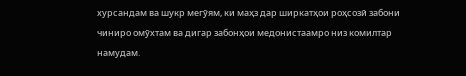хурсандам ва шукр мегӯям, ки маҳз дар ширкатҳои роҳсозӣ забони чиниро омӯхтам ва дигар забонҳои медонистаамро низ комилтар намудам.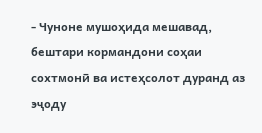- Чуноне мушоҳида мешавад, бештари кормандони соҳаи сохтмонӣ ва истеҳсолот дуранд аз эҷоду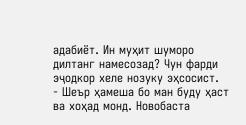адабиёт. Ин муҳит шуморо дилтанг намесозад? Чун фарди эҷодкор хеле нозуку эҳсосист.
- Шеър ҳамеша бо ман буду ҳаст ва хоҳад монд. Новобаста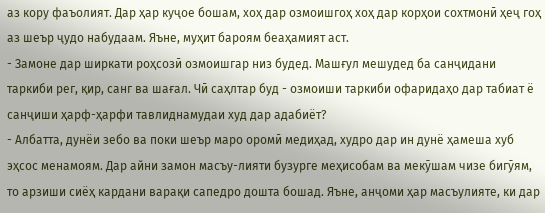аз кору фаъолият. Дар ҳар куҷое бошам, хоҳ дар озмоишгоҳ хоҳ дар корҳои сохтмонӣ ҳеҷ гоҳ аз шеър ҷудо набудаам. Яъне, муҳит бароям беаҳамият аст.
- Замоне дар ширкати роҳсозӣ озмоишгар низ будед. Машғул мешудед ба санҷидани таркиби рег, қир, санг ва шағал. Чӣ саҳлтар буд - озмоиши таркиби офаридаҳо дар табиат ё санҷиши ҳарф-ҳарфи тавлиднамудаи худ дар адабиёт?
- Албатта, дунёи зебо ва поки шеър маро оромӣ медиҳад, худро дар ин дунё ҳамеша хуб эҳсос менамоям. Дар айни замон масъу-лияти бузурге меҳисобам ва мекӯшам чизе бигӯям, то арзиши сиёҳ кардани варақи сапедро дошта бошад. Яъне, анҷоми ҳар масъулияте, ки дар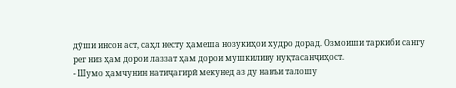дӯши инсон аст, саҳл несту ҳамеша нозукиҳои худро дорад. Озмоиши таркиби сангу рег низ ҳам дорои лаззат ҳам дорои мушкиливу нуқтасанҷиҳост.
- Шумо ҳамчунин натиҷагирӣ мекунед аз ду навъи талошу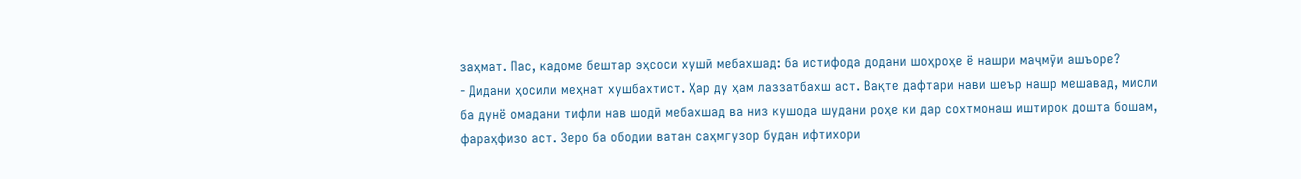заҳмат. Пас, кадоме бештар эҳсоси хушӣ мебахшад: ба истифода додани шоҳроҳе ё нашри маҷмӯи ашъоре?
- Дидани ҳосили меҳнат хушбахтист. Ҳар ду ҳам лаззатбахш аст. Вақте дафтари нави шеър нашр мешавад, мисли ба дунё омадани тифли нав шодӣ мебахшад ва низ кушода шудани роҳе ки дар сохтмонаш иштирок дошта бошам, фараҳфизо аст. Зеро ба ободии ватан саҳмгузор будан ифтихори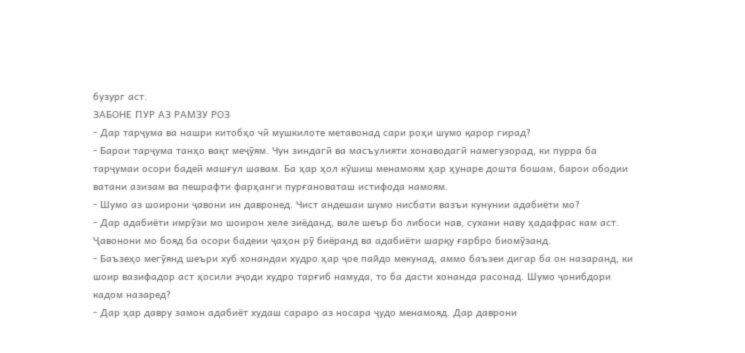бузург аст.
ЗАБОНЕ ПУР АЗ РАМЗУ РОЗ
- Дар тарҷума ва нашри китобҳо чӣ мушкилоте метавонад сари роҳи шумо қарор гирад?
- Барои тарҷума танҳо вақт меҷӯям. Чун зиндагӣ ва масъулияти хонаводагӣ намегузорад, ки пурра ба тарҷумаи осори бадеӣ машғул шавам. Ба ҳар ҳол кӯшиш менамоям ҳар ҳунаре дошта бошам, барои ободии ватани азизам ва пешрафти фарҳанги пурғановаташ истифода намоям.
- Шумо аз шоирони ҷавони ин давронед. Чист андешаи шумо нисбати вазъи кунунии адабиёти мо?
- Дар адабиёти имрӯзи мо шоирон хеле зиёданд, вале шеър бо либоси нав, сухани наву ҳадафрас кам аст. Ҷавонони мо бояд ба осори бадеии ҷаҳон рӯ биёранд ва адабиёти шарқу ғарбро биомӯзанд.
- Баъзеҳо мегӯянд шеъри хуб хонандаи худро ҳар ҷое пайдо мекунад, аммо баъзеи дигар ба он назаранд, ки шоир вазифадор аст ҳосили эҷоди худро тарғиб намуда, то ба дасти хонанда расонад. Шумо ҷонибдори кадом назаред?
- Дар ҳар давру замон адабиёт худаш сараро аз носара ҷудо менамояд. Дар даврони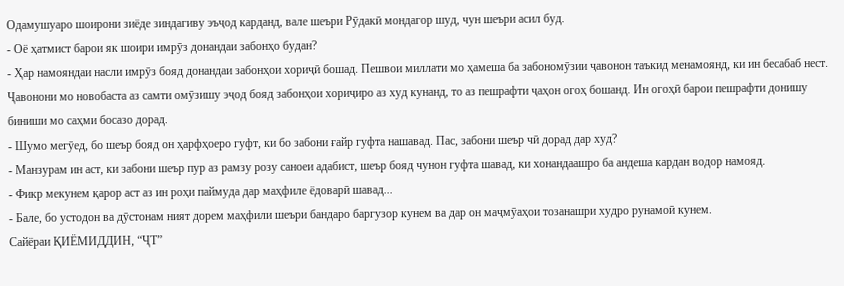Одамушуаро шоирони зиёде зиндагиву эъҷод карданд, вале шеъри Рӯдакӣ мондагор шуд, чун шеъри асил буд.
- Оё ҳатмист барои як шоири имрӯз донандаи забонҳо будан?
- Ҳар намояндаи насли имрӯз бояд донандаи забонҳои хориҷӣ бошад. Пешвои миллати мо ҳамеша ба забономӯзии ҷавонон таъкид менамоянд, ки ин бесабаб нест. Ҷавонони мо новобаста аз самти омӯзишу эҷод бояд забонҳои хориҷиро аз худ кунанд, то аз пешрафти ҷаҳон огоҳ бошанд. Ин огоҳӣ барои пешрафти донишу биниши мо саҳми босазо дорад.
- Шумо мегӯед, бо шеър бояд он ҳарфҳоеро гуфт, ки бо забони ғайр гуфта нашавад. Пас, забони шеър чӣ дорад дар худ?
- Манзурам ин аст, ки забони шеър пур аз рамзу розу саноеи адабист, шеър бояд чунон гуфта шавад, ки хонандаашро ба андеша кардан водор намояд.
- Фикр мекунем қарор аст аз ин роҳи паймуда дар маҳфиле ёдоварӣ шавад...
- Бале, бо устодон ва дӯстонам ният дорем маҳфили шеъри бандаро баргузор кунем ва дар он маҷмӯаҳои тозанашри худро рунамоӣ кунем.
Сайёраи ҚИЁМИДДИН, “ҶТ”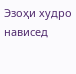Эзоҳи худро нависед